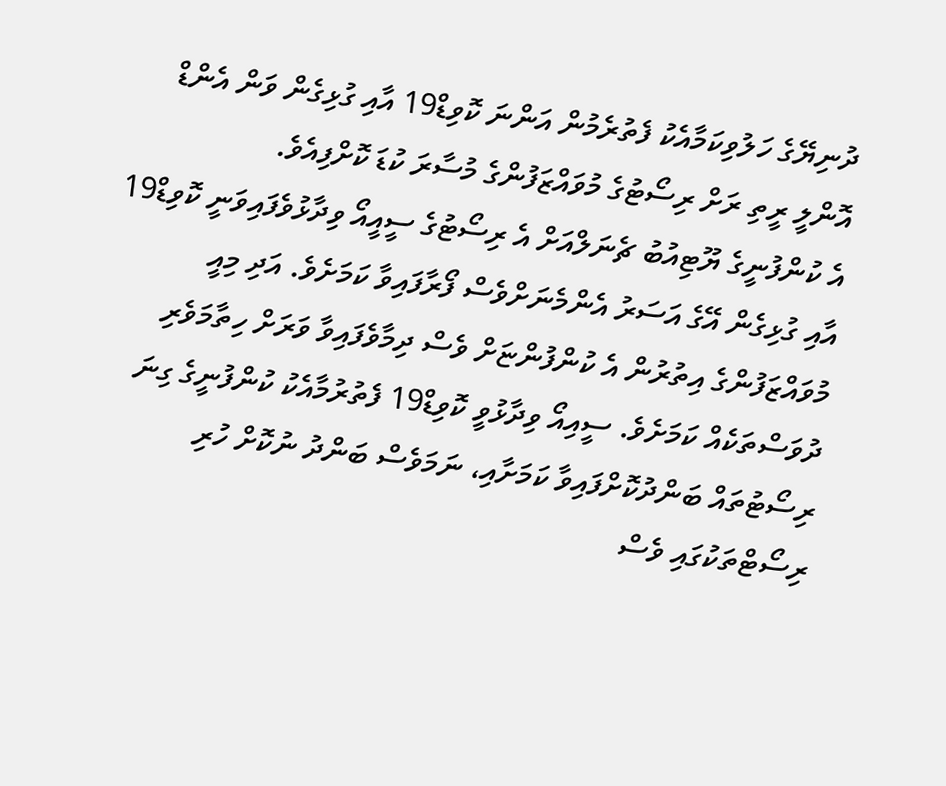ދުނިޔޭގެ ހަލުވިކަމާއެކު ފެތުރެމުން އަންނަ ކޮވިޑް19 އާއި ގުޅިގެން ވަން އެންޑް އޮންލީ ރީތި ރަށް ރިސޯޓުގެ މުވައްޒަފުންގެ މުސާރަ ކުޑަ ކޮށްފިއެވެ.
އެ ކުންފުނީގެ ޔޫޓިއުބު ޗެނަލްއަށް އެ ރިސޯޓުގެ ސީއީއޯ ވިދާޅުވެފައިވަނީ ކޮވިޑް19 އާއި ގުޅިގެން އޭގެ އަސަރު އެންމެނަށްވެސް ފޯރާފައިވާ ކަމަށެވެ. އަދި މިއީ މުވައްޒަފުންގެ އިތުރުން އެ ކުންފުންޏަށް ވެސް ދިމާވެފައިވާ ވަރަށް ހިތާމަވެރި ދުވަސްތަކެއް ކަމަށެވެ. ސީއިއޯ ވިދާޅުވީ ކޮވިޑް19 ފެތުރުމާއެކު ކުންފުނީގެ ގިނަ ރިސޯޓުތައް ބަންދުކޮށްފައިވާ ކަމަށާއި، ނަމަވެސް ބަންދު ނުކޮށް ހުރި ރިސޯޓްތަކުގައި ވެސް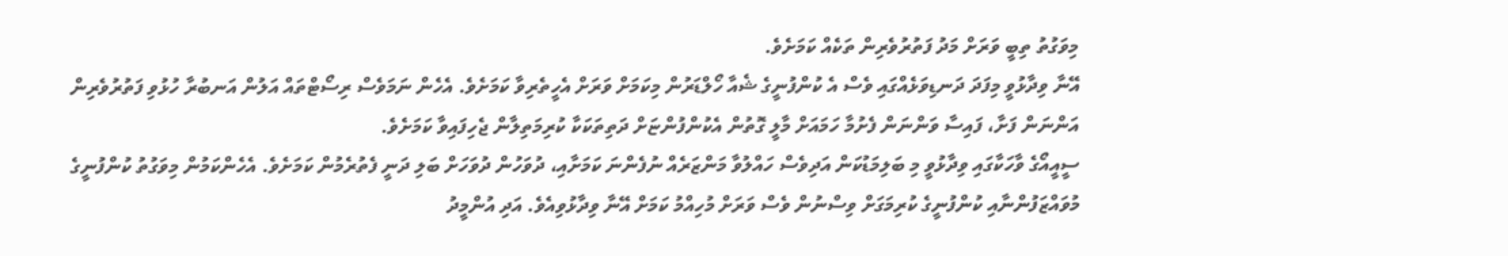މިވަގުތު ތިބީ ވަރަށް މަދު ފަތުރުވެރިން ތަކެއް ކަމަށެވެ.
އޭނާ ވިދާޅުވީ މިފަދަ ދަނޑިވަޅެއްގައި ވެސް އެ ކުންފުނީގެ ޝެއާ ހޯލްޑަރުން މިކަމަށް ވަރަށް އެހީތެރިވާ ކަމަށެވެ. އެހެން ނަމަވެސް ރިސޯޓްތައް އަލުން އަނބުރާ ހުޅުވި ފަތުރުވެރިން އަންނަން ފަށާ، ފައިސާ ވަންނަން ފެށުމާ ހަމައަށް މާލީ ގޮތުން އެކުންފުންޏަށް ދަތިތަކަކާ ކުރިމަތިލާން ޖެހިފައިވާ ކަމަށެވެ.
ސީއީއޯގެ ވާހަކާގައި ވިދާޅުވީ މި ބަލިމަޑުކަން އަދިވެސް ހައްލުވާ މަންޒަރެއް ނުފެންނަ ކަމަށާއި، ދުވަހުން ދުވަހަށް ބަލި ދަނީ ފެތުރެމުން ކަމަށެވެ. އެހެންކަމުން މިވަގުތު ކުންފުނީގެ މުވައްޒަފުންނާއި ކުންފުނީގެ ކުރިމަގަށް ވިސްނުން ވެސް ވަރަށް މުހިއްމު ކަމަށް އޭނާ ވިދާޅުވިއެވެ. އަދި އުންމީދު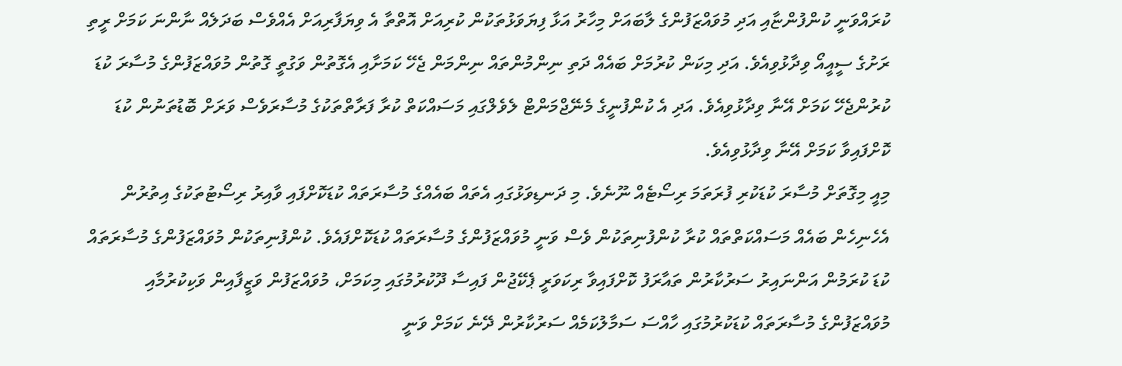ކުރައްވަނީ ކުންފުންޏާއި އަދި މުވައްޒަފުންގެ ލާބައަށް މިހާރު އަޅާ ފިޔަވަޅުތަކުން ކުރިއަށް އޮތްތާ އެ ވިޔަފާރިއަށް އެއްވެސް ބަދަލެއް ނާންނަ ކަމަށް ރީތި ރަށުގެ ސީއީއޯ ވިދާޅުވިއެވެ. އަދި މިކަން ކުރުމަށް ބައެއް ދަތި ނިންމުންތައް ނިންމަން ޖެހޭ ކަމަށާއި އެގޮތުން ވަގުތީ ގޮތުން މުވައްޒަފުންގެ މުސާރަ ކުޑަ ކުރުންޖެހޭ ކަމަށް އޭނާ ވިދާޅުވިއެވެ. އަދި އެ ކުންފުނީގެ މެނޭޖްމަންޓް ލެވެލްގައި މަސައްކަތް ކުރާ ފަރާތްތަކުގެ މުސާރަވެސް ވަރަށް ބޮޑުތަނުން ކުޑަ ކޮށްފައިވާ ކަމަށް އޭނާ ވިދާޅުވިއެވެ.
މިއީ މިގޮތަށް މުސާރަ ކުޑަކުރި ފުރަތަމަ ރިސޯޓެއް ނޫނެވެ. މި ދަނޑިވަޅުގައި އެތައް ބައެއްގެ މުސާރަތައް ކުޑަކޮށްފައި ވާއިރު ރިސޯޓުތަކުގެ އިތުރުން އެހެނިހެން ބައެއް މަސައްކަތްތައް ކުރާ ކުންފުނިތަކުން ވެސް ވަނީ މުވައްޒަފުންގެ މުސާރަތައް ކުޑަކޮށްފައެވެ. ކުންފުނިތަކުން މުވައްޒަފުންގެ މުސާރަތައް ކުޑަ ކުރަމުން އަންނައިރު ސަރުކާރުން ތައާރަފު ކޮށްފައިވާ ރިކަވަރީ ޕެކޭޖުން ފައިސާ ދޫކުރުމުގައި މިކަމަށް، މުވައްޒަފުން ވަޒީފާއިން ވަކިކުރުމާއި މުވައްޒަފުންގެ މުސާރަތައް ކުޑަކުރުމުގައި ހާއްސަ ސަމާލުކަމެއް ސަރުކާރުން ދޭނެ ކަމަށް ވަނީ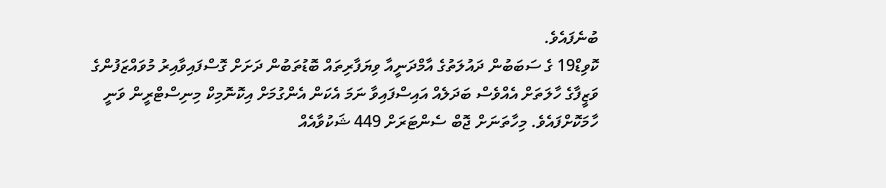ބުނެފައެވެ.
ކޮވިޑް19 ގެ ސަބަބުން ދައުލަތުގެ އާމްދަނީއާ ވިޔަފާރިތައް ބޮޑުތަބުން ދަށަށް ގޮސްފައިވާއިރު މުވައްޒަފުންގެ ވަޒީފާގެ ހާލަތަށް އެއްވެސް ބަދަލެއް އައިސްފައިވާ ނަމަ އެކަން އެންގުމަށް އިކޮނޮމިކް މިނިސްޓްރީން ވަނީ ހާމަކޮށްފައެވެ. މިހާތަނަށް ޖޮބް ސެންޓަރަށް 449 ޝަކުވާއެއް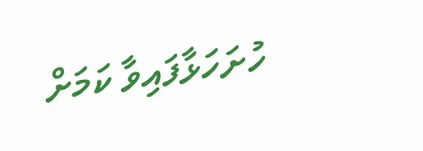ހުށަހަޅާފައިވާ ކަމަށް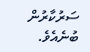ސަރުކާރުން ބުނެއެވެ.